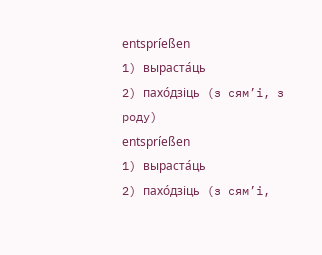entspríeßen
1) выраста́ць
2) пахо́дзіць (з сям’і, з роду)
entspríeßen
1) выраста́ць
2) пахо́дзіць (з сям’і,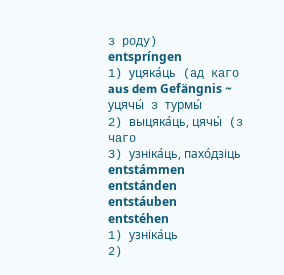з роду)
entspríngen
1) уцяка́ць (ад каго
aus dem Gefängnis ~ уцячы́ з турмы́
2) выцяка́ць, цячы́ (з чаго
3) узніка́ць, пахо́дзіць
entstámmen
entstánden
entstáuben
entstéhen
1) узніка́ць
2)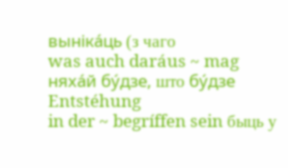выніка́ць (з чаго
was auch daráus ~ mag няха́й бу́дзе, што бу́дзе
Entstéhung
in der ~ begríffen sein быць у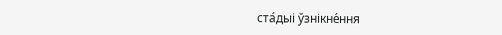ста́дыі ўзнікне́ння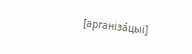[арганіза́цыі]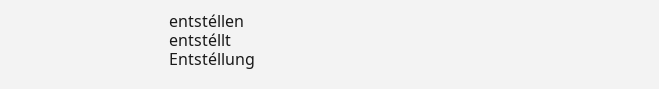entstéllen
entstéllt
Entstéllung